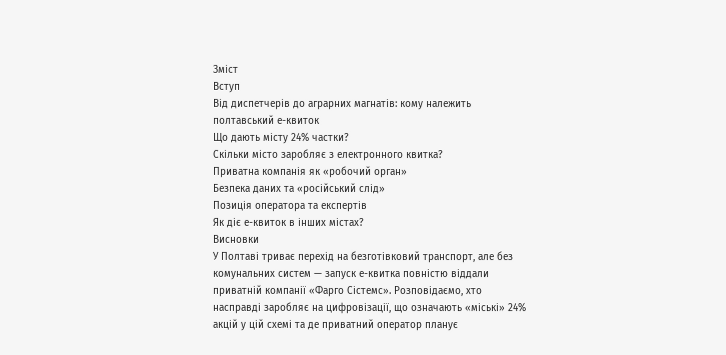Зміст
Вступ
Від диспетчерів до аграрних магнатів: кому належить полтавський е-квиток
Що дають місту 24% частки?
Скільки місто заробляє з електронного квитка?
Приватна компанія як «робочий орган»
Безпека даних та «російський слід»
Позиція оператора та експертів
Як діє е-квиток в інших містах?
Висновки
У Полтаві триває перехід на безготівковий транспорт, але без комунальних систем — запуск е-квитка повністю віддали приватній компанії «Фарго Сістемс». Розповідаємо, хто насправді заробляє на цифровізації, що означають «міські» 24% акцій у цій схемі та де приватний оператор планує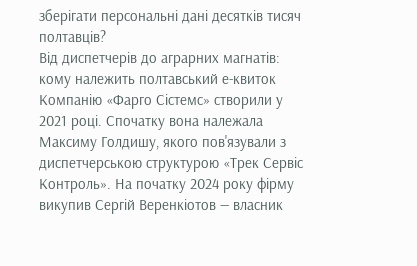зберігати персональні дані десятків тисяч полтавців?
Від диспетчерів до аграрних магнатів: кому належить полтавський е-квиток
Компанію «Фарго Сістемс» створили у 2021 році. Спочатку вона належала Максиму Голдишу, якого пов'язували з диспетчерською структурою «Трек Сервіс Контроль». На початку 2024 року фірму викупив Сергій Веренкіотов — власник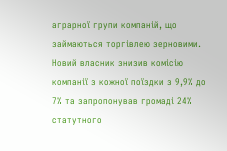аграрної групи компаній, що займаються торгівлею зерновими.
Новий власник знизив комісію компанії з кожної поїздки з 9,9% до 7% та запропонував громаді 24% статутного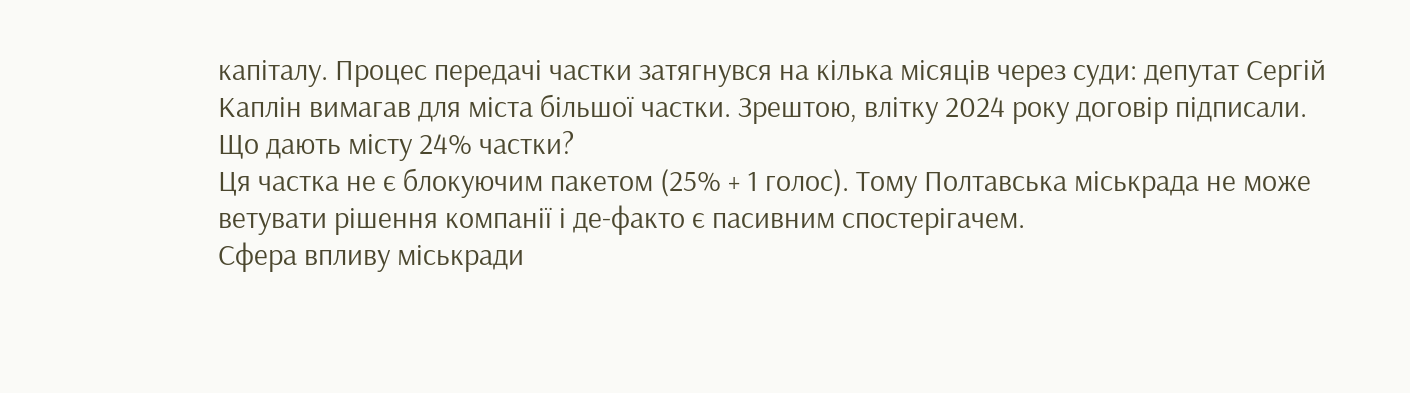капіталу. Процес передачі частки затягнувся на кілька місяців через суди: депутат Сергій Каплін вимагав для міста більшої частки. Зрештою, влітку 2024 року договір підписали.
Що дають місту 24% частки?
Ця частка не є блокуючим пакетом (25% + 1 голос). Тому Полтавська міськрада не може ветувати рішення компанії і де-факто є пасивним спостерігачем.
Сфера впливу міськради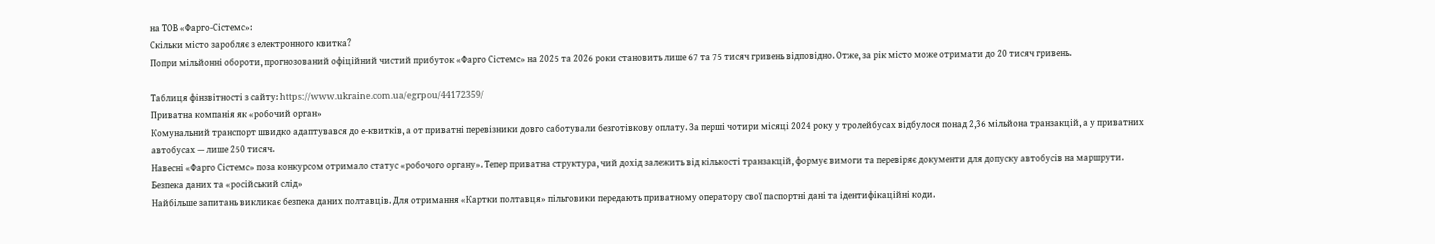на ТОВ «Фарго-Сістемс»:
Скільки місто заробляє з електронного квитка?
Попри мільйонні обороти, прогнозований офіційний чистий прибуток «Фарго Сістемс» на 2025 та 2026 роки становить лише 67 та 75 тисяч гривень відповідно. Отже, за рік місто може отримати до 20 тисяч гривень.

Таблиця фінзвітності з сайту: https://www.ukraine.com.ua/egrpou/44172359/
Приватна компанія як «робочий орган»
Комунальний транспорт швидко адаптувався до е-квитків, а от приватні перевізники довго саботували безготівкову оплату. За перші чотири місяці 2024 року у тролейбусах відбулося понад 2,36 мільйона транзакцій, а у приватних автобусах — лише 250 тисяч.
Навесні «Фарго Сістемс» поза конкурсом отримало статус «робочого органу». Тепер приватна структура, чий дохід залежить від кількості транзакцій, формує вимоги та перевіряє документи для допуску автобусів на маршрути.
Безпека даних та «російський слід»
Найбільше запитань викликає безпека даних полтавців. Для отримання «Картки полтавця» пільговики передають приватному оператору свої паспортні дані та ідентифікаційні коди.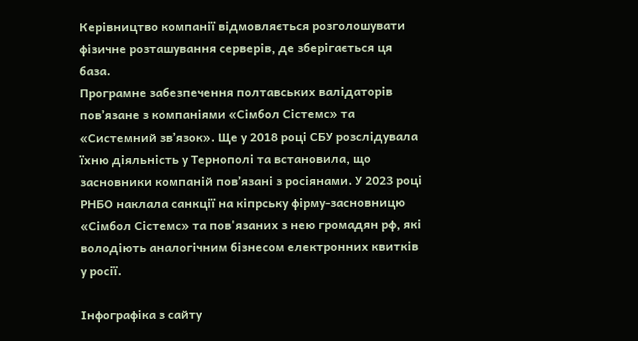Керівництво компанії відмовляється розголошувати фізичне розташування серверів, де зберігається ця база.
Програмне забезпечення полтавських валідаторів повʼязане з компаніями «Сімбол Сістемс» та «Системний звʼязок». Ще у 2018 році СБУ розслідувала їхню діяльність у Тернополі та встановила, що засновники компаній повʼязані з росіянами. У 2023 році РНБО наклала санкції на кіпрську фірму-засновницю «Сімбол Сістемс» та пов'язаних з нею громадян рф, які володіють аналогічним бізнесом електронних квитків у росії.

Інфографіка з сайту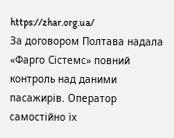https://zhar.org.ua/
За договором Полтава надала «Фарго Сістемс» повний контроль над даними пасажирів. Оператор самостійно їх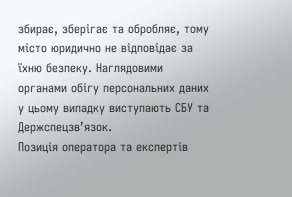збирає, зберігає та обробляє, тому місто юридично не відповідає за їхню безпеку. Наглядовими органами обігу персональних даних у цьому випадку виступають СБУ та Держспецзвʼязок.
Позиція оператора та експертів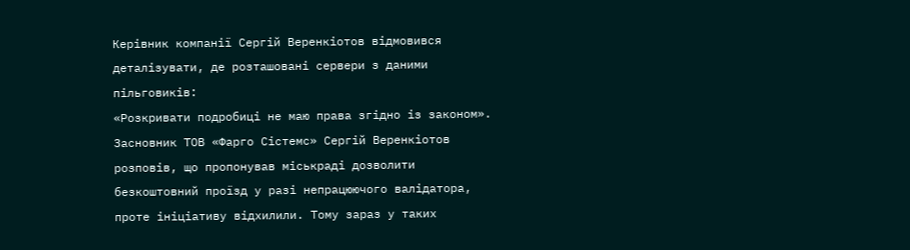Керівник компанії Сергій Веренкіотов відмовився деталізувати, де розташовані сервери з даними пільговиків:
«Розкривати подробиці не маю права згідно із законом».
Засновник ТОВ «Фарго Сістемс» Сергій Веренкіотов розповів, що пропонував міськраді дозволити безкоштовний проїзд у разі непрацюючого валідатора, проте ініціативу відхилили. Тому зараз у таких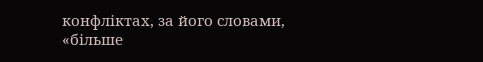конфліктах, за його словами, «більше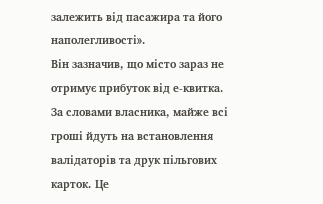залежить від пасажира та його наполегливості».
Він зазначив, що місто зараз не отримує прибуток від е-квитка. За словами власника, майже всі гроші йдуть на встановлення валідаторів та друк пільгових карток. Це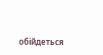обійдеться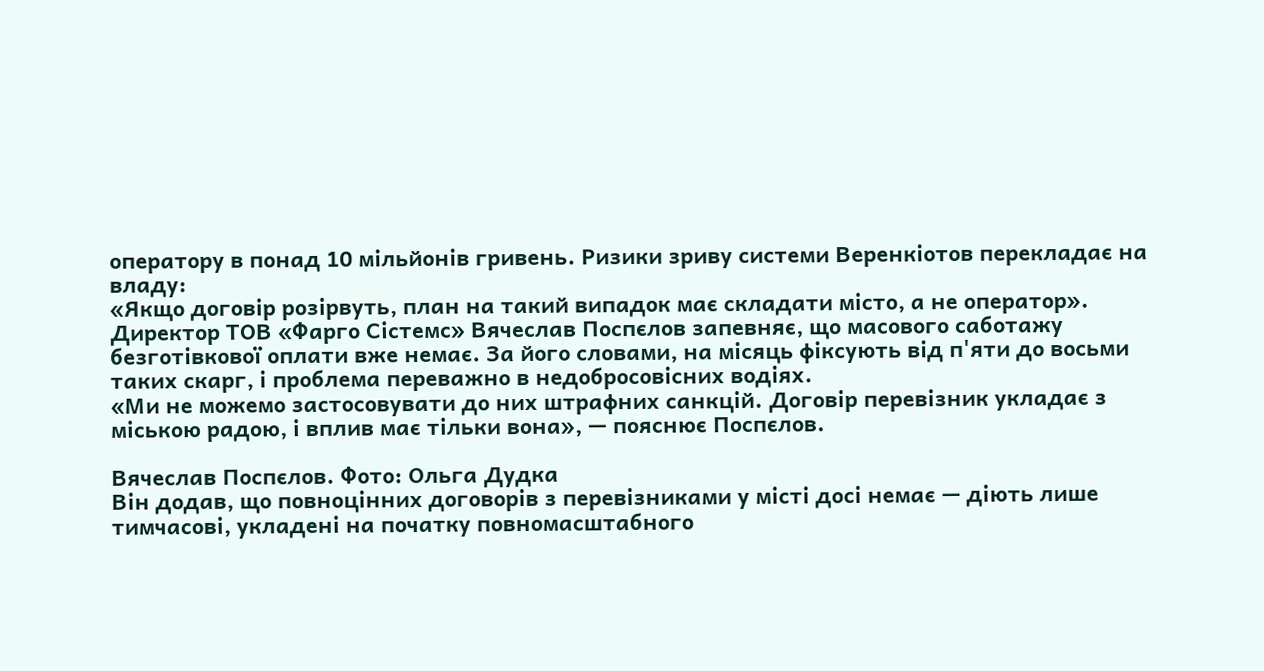оператору в понад 10 мільйонів гривень. Ризики зриву системи Веренкіотов перекладає на владу:
«Якщо договір розірвуть, план на такий випадок має складати місто, а не оператор».
Директор ТОВ «Фарго Сістемс» Вячеслав Поспєлов запевняє, що масового саботажу безготівкової оплати вже немає. За його словами, на місяць фіксують від п'яти до восьми таких скарг, і проблема переважно в недобросовісних водіях.
«Ми не можемо застосовувати до них штрафних санкцій. Договір перевізник укладає з міською радою, і вплив має тільки вона», — пояснює Поспєлов.

Вячеслав Поспєлов. Фото: Ольга Дудка
Він додав, що повноцінних договорів з перевізниками у місті досі немає — діють лише тимчасові, укладені на початку повномасштабного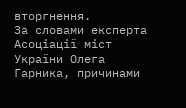вторгнення.
За словами експерта Асоціації міст України Олега Гарника, причинами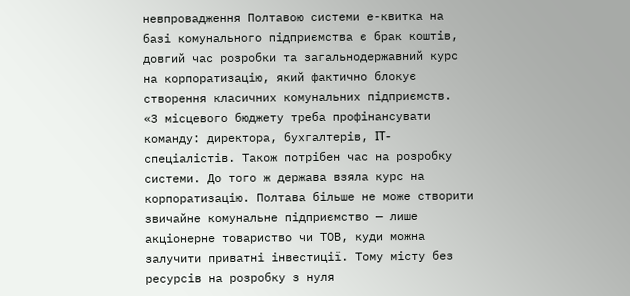невпровадження Полтавою системи е-квитка на базі комунального підприємства є брак коштів, довгий час розробки та загальнодержавний курс на корпоратизацію, який фактично блокує створення класичних комунальних підприємств.
«З місцевого бюджету треба профінансувати команду: директора, бухгалтерів, IT-спеціалістів. Також потрібен час на розробку системи. До того ж держава взяла курс на корпоратизацію. Полтава більше не може створити звичайне комунальне підприємство — лише акціонерне товариство чи ТОВ, куди можна залучити приватні інвестиції. Тому місту без ресурсів на розробку з нуля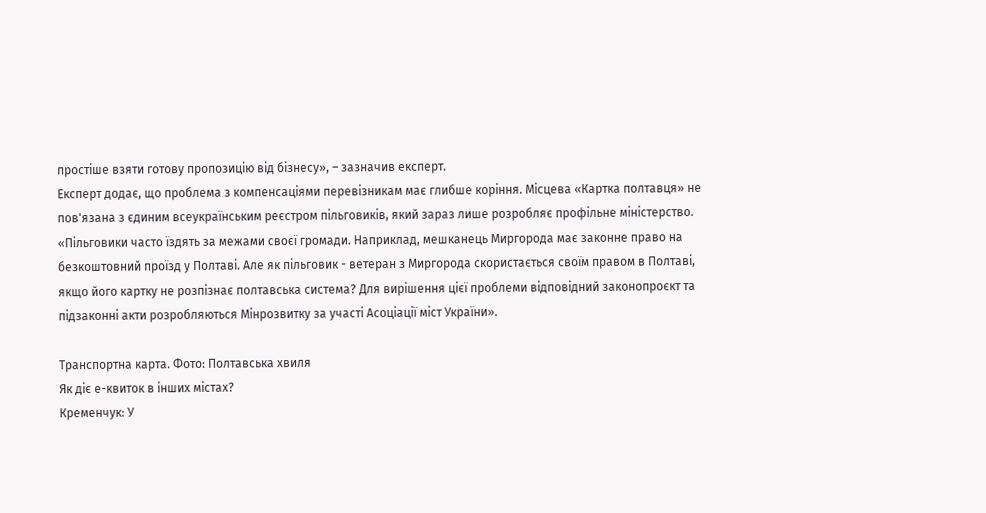простіше взяти готову пропозицію від бізнесу», – зазначив експерт.
Експерт додає, що проблема з компенсаціями перевізникам має глибше коріння. Місцева «Картка полтавця» не пов'язана з єдиним всеукраїнським реєстром пільговиків, який зараз лише розробляє профільне міністерство.
«Пільговики часто їздять за межами своєї громади. Наприклад, мешканець Миргорода має законне право на безкоштовний проїзд у Полтаві. Але як пільговик - ветеран з Миргорода скористається своїм правом в Полтаві, якщо його картку не розпізнає полтавська система? Для вирішення цієї проблеми відповідний законопроєкт та підзаконні акти розробляються Мінрозвитку за участі Асоціації міст України».

Транспортна карта. Фото: Полтавська хвиля
Як діє е-квиток в інших містах?
Кременчук: У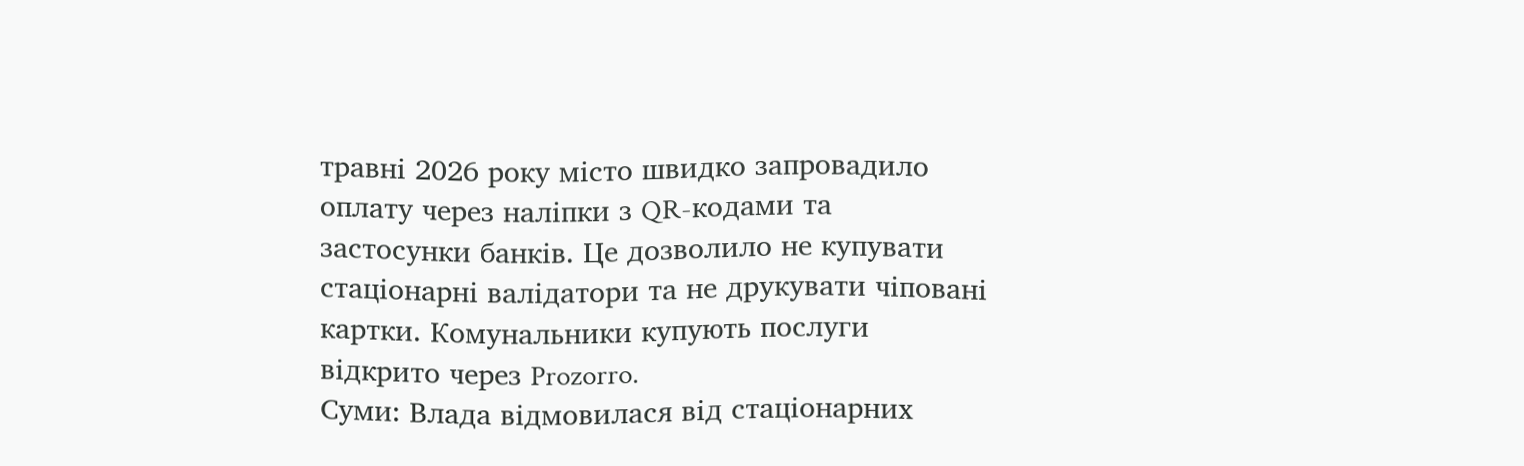травні 2026 року місто швидко запровадило оплату через наліпки з QR-кодами та застосунки банків. Це дозволило не купувати стаціонарні валідатори та не друкувати чіповані картки. Комунальники купують послуги відкрито через Prozorro.
Суми: Влада відмовилася від стаціонарних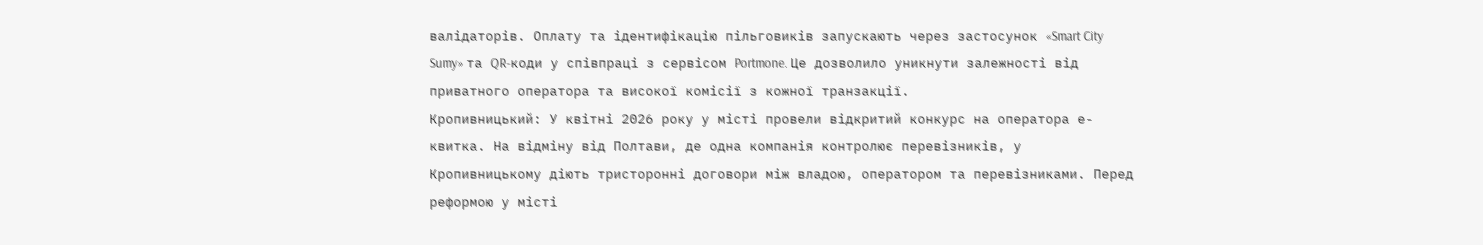валідаторів. Оплату та ідентифікацію пільговиків запускають через застосунок «Smart City Sumy» та QR-коди у співпраці з сервісом Portmone. Це дозволило уникнути залежності від приватного оператора та високої комісії з кожної транзакції.
Кропивницький: У квітні 2026 року у місті провели відкритий конкурс на оператора е-квитка. На відміну від Полтави, де одна компанія контролює перевізників, у Кропивницькому діють тристоронні договори між владою, оператором та перевізниками. Перед реформою у місті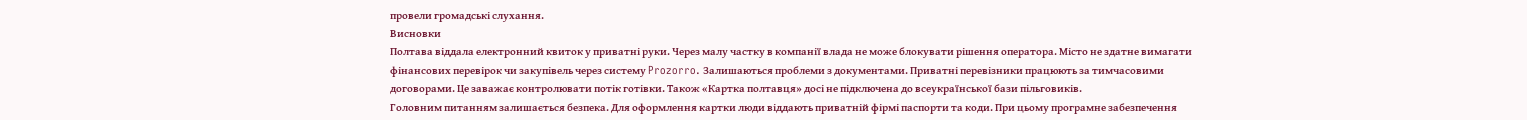провели громадські слухання.
Висновки
Полтава віддала електронний квиток у приватні руки. Через малу частку в компанії влада не може блокувати рішення оператора. Місто не здатне вимагати фінансових перевірок чи закупівель через систему Prozorro. Залишаються проблеми з документами. Приватні перевізники працюють за тимчасовими договорами. Це заважає контролювати потік готівки. Також «Картка полтавця» досі не підключена до всеукраїнської бази пільговиків.
Головним питанням залишається безпека. Для оформлення картки люди віддають приватній фірмі паспорти та коди. При цьому програмне забезпечення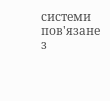системи пов'язане з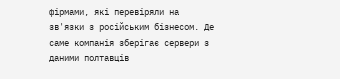фірмами, які перевіряли на зв'язки з російським бізнесом. Де саме компанія зберігає сервери з даними полтавців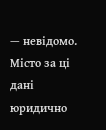— невідомо. Місто за ці дані юридично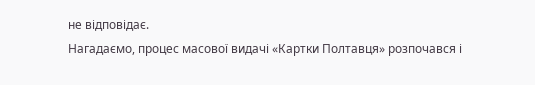не відповідає.
Нагадаємо, процес масової видачі «Картки Полтавця» розпочався і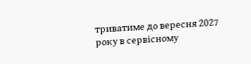триватиме до вересня 2027 року в сервісному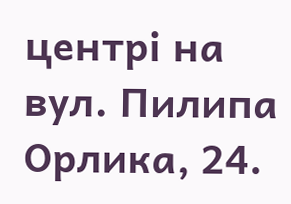центрі на вул. Пилипа Орлика, 24.